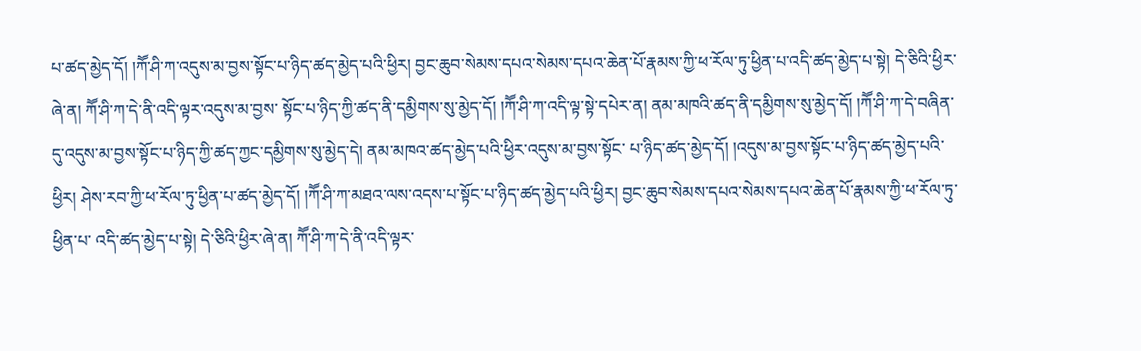པ་ཚད་མྱེད་དོ། །ཀཽ་ཤི་ཀ་འདུས་མ་བྱས་སྟོང་པ་ཉིད་ཚད་མྱེད་པའི་ཕྱིར། བྱང་ཆུབ་སེམས་དཔའ་སེམས་དཔའ་ཆེན་པོ་རྣམས་ཀྱི་ཕ་རོལ་ཏུ་ཕྱིན་པ་འདི་ཚད་མྱེད་པ་སྟེ། དེ་ཅིའི་ཕྱིར་ཞེ་ན། ཀཽ་ཤི་ཀ་དེ་ནི་འདི་ལྟར་འདུས་མ་བྱས་ སྟོང་པ་ཉིད་ཀྱི་ཚད་ནི་དམྱིགས་སུ་མྱེད་དོ། །ཀཽ་ཤི་ཀ་འདི་ལྟ་སྟེ་དཔེར་ན། ནམ་མཁའི་ཚད་ནི་དམྱིགས་སུ་མྱེད་དོ། །ཀཽ་ཤི་ཀ་དེ་བཞིན་དུ་འདུས་མ་བྱས་སྟོང་པ་ཉིད་ཀྱི་ཚད་ཀྱང་དམྱིགས་སུ་མྱེད་དེ། ནམ་མཁའ་ཚད་མྱེད་པའི་ཕྱིར་འདུས་མ་བྱས་སྟོང་ པ་ཉིད་ཚད་མྱེད་དོ། །འདུས་མ་བྱས་སྟོང་པ་ཉིད་ཚད་མྱེད་པའི་ཕྱིར། ཤེས་རབ་ཀྱི་ཕ་རོལ་ཏུ་ཕྱིན་པ་ཚད་མྱེད་དོ། །ཀཽ་ཤི་ཀ་མཐའ་ལས་འདས་པ་སྟོང་པ་ཉིད་ཚད་མྱེད་པའི་ཕྱིར། བྱང་ཆུབ་སེམས་དཔའ་སེམས་དཔའ་ཆེན་པོ་རྣམས་ཀྱི་ཕ་རོལ་ཏུ་ཕྱིན་པ་ འདི་ཚད་མྱེད་པ་སྟེ། དེ་ཅིའི་ཕྱིར་ཞེ་ན། ཀཽ་ཤི་ཀ་དེ་ནི་འདི་ལྟར་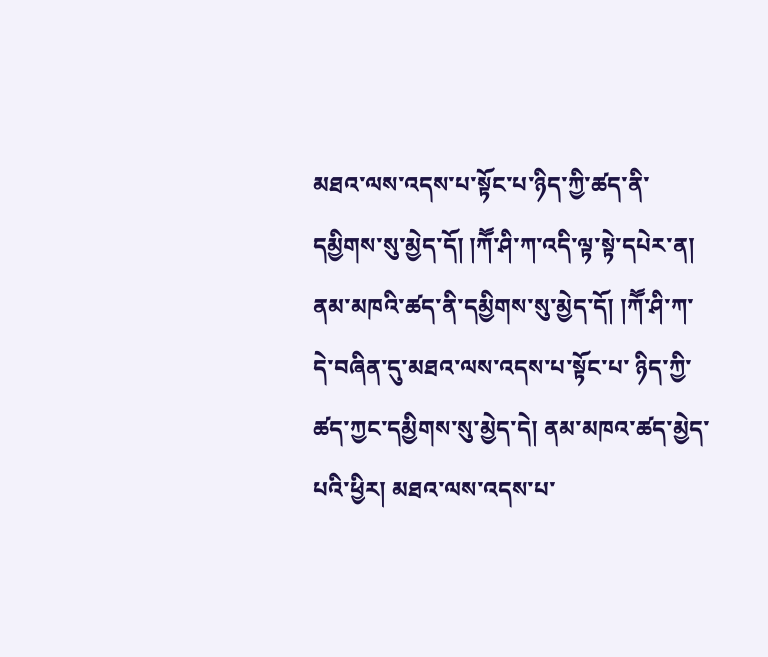མཐའ་ལས་འདས་པ་སྟོང་པ་ཉིད་ཀྱི་ཚད་ནི་དམྱིགས་སུ་མྱེད་དོ། །ཀཽ་ཤི་ཀ་འདི་ལྟ་སྟེ་དཔེར་ན། ནམ་མཁའི་ཚད་ནི་དམྱིགས་སུ་མྱེད་དོ། །ཀཽ་ཤི་ཀ་དེ་བཞིན་དུ་མཐའ་ལས་འདས་པ་སྟོང་པ་ ཉིད་ཀྱི་ཚད་ཀྱང་དམྱིགས་སུ་མྱེད་དེ། ནམ་མཁའ་ཚད་མྱེད་པའི་ཕྱིར། མཐའ་ལས་འདས་པ་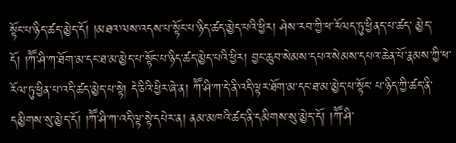སྟོང་པ་ཉིད་ཚད་མྱེད་དོ། །མཐའ་ལས་འདས་པ་སྟོང་པ་ཉིད་ཚད་མྱེད་པའི་ཕྱིར། ཤེས་རབ་ཀྱི་ཕ་རོལད་ཏུ་ཕྱིནད་པ་ཚད་ མྱེད་དོ། །ཀཽ་ཤི་ཀ་ཐོག་མ་དང་ཐ་མ་མྱེད་པ་སྟོང་པ་ཉིད་ཚད་མྱེད་པའི་ཕྱིར། བྱང་ཆུབ་སེམས་དཔའ་སེམས་དཔའ་ཆེན་པོ་རྣམས་ཀྱི་ཕ་རོལ་ཏུ་ཕྱིན་པ་འདི་ཚད་མྱེད་པ་སྟེ། དེ་ཅིའི་ཕྱིར་ཞེ་ན། ཀཽ་ཤི་ཀ་དེ་ནི་འདི་ལྟར་ཐོག་མ་དང་ཐ་མ་མྱེད་པ་སྟོང་ པ་ཉིད་ཀྱི་ཚད་ནི་དམྱིགས་སུ་མྱེད་དོ། །ཀཽ་ཤི་ཀ་འདི་ལྟ་སྟེ་དཔེར་ན། ནམ་མཁའི་ཚད་ནི་དམིགས་སུ་མྱེད་དོ། །ཀཽ་ཤི་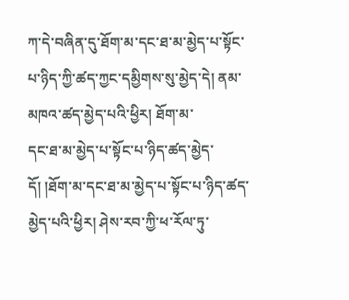ཀ་དེ་བཞིན་དུ་ཐོག་མ་དང་ཐ་མ་མྱེད་པ་སྟོང་པ་ཉིད་ཀྱི་ཚད་ཀྱང་དམྱིགས་སུ་མྱེད་དེ། ནམ་མཁའ་ཚད་མྱེད་པའི་ཕྱིར། ཐོག་མ་
དང་ཐ་མ་མྱེད་པ་སྟོང་པ་ཉིད་ཚད་མྱེད་དོ། །ཐོག་མ་དང་ཐ་མ་མྱེད་པ་སྟོང་པ་ཉིད་ཚད་མྱེད་པའི་ཕྱིར། ཤེས་རབ་ཀྱི་ཕ་རོལ་ཏུ་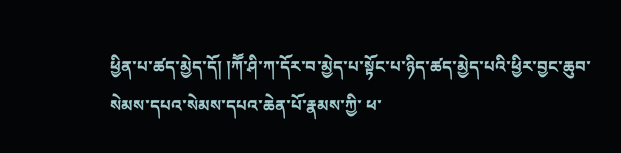ཕྱིན་པ་ཚད་མྱེད་དོ། །ཀཽ་ཤི་ཀ་དོར་བ་མྱེད་པ་སྟོང་པ་ཉིད་ཚད་མྱེད་པའི་ཕྱིར་བྱང་ཆུབ་སེམས་དཔའ་སེམས་དཔའ་ཆེན་པོ་རྣམས་ཀྱི་ ཕ་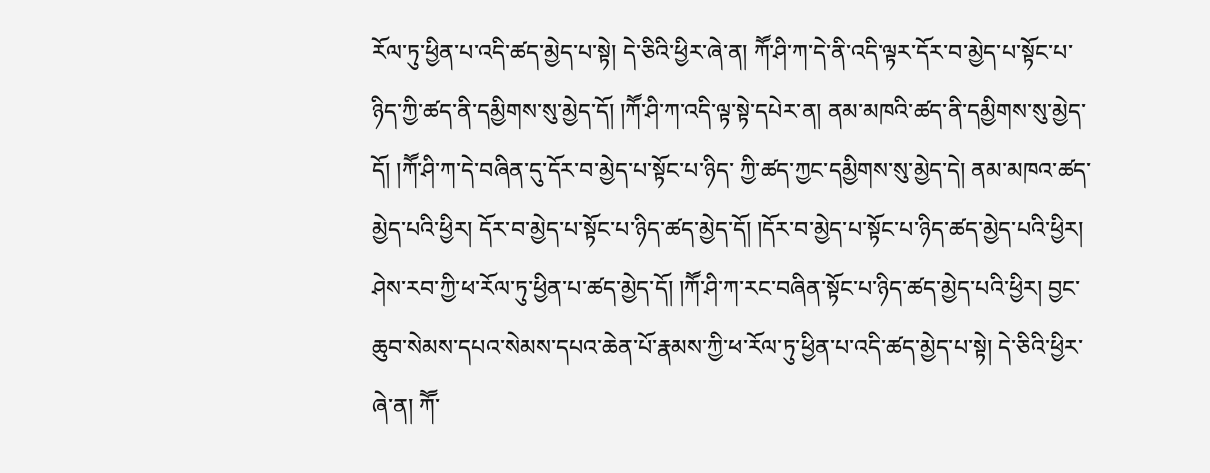རོལ་ཏུ་ཕྱིན་པ་འདི་ཚད་མྱེད་པ་སྟེ། དེ་ཅིའི་ཕྱིར་ཞེ་ན། ཀཽ་ཤི་ཀ་དེ་ནི་འདི་ལྟར་དོར་བ་མྱེད་པ་སྟོང་པ་ཉིད་ཀྱི་ཚད་ནི་དམྱིགས་སུ་མྱེད་དོ། །ཀཽ་ཤི་ཀ་འདི་ལྟ་སྟེ་དཔེར་ན། ནམ་མཁའི་ཚད་ནི་དམྱིགས་སུ་མྱེད་དོ། །ཀཽ་ཤི་ཀ་དེ་བཞིན་དུ་དོར་བ་མྱེད་པ་སྟོང་པ་ཉིད་ ཀྱི་ཚད་ཀྱང་དམྱིགས་སུ་མྱེད་དེ། ནམ་མཁའ་ཚད་མྱེད་པའི་ཕྱིར། དོར་བ་མྱེད་པ་སྟོང་པ་ཉིད་ཚད་མྱེད་དོ། །དོར་བ་མྱེད་པ་སྟོང་པ་ཉིད་ཚད་མྱེད་པའི་ཕྱིར། ཤེས་རབ་ཀྱི་ཕ་རོལ་ཏུ་ཕྱིན་པ་ཚད་མྱེད་དོ། །ཀཽ་ཤི་ཀ་རང་བཞིན་སྟོང་པ་ཉིད་ཚད་མྱེད་པའི་ཕྱིར། བྱང་ཆུབ་སེམས་དཔའ་སེམས་དཔའ་ཆེན་པོ་རྣམས་ཀྱི་ཕ་རོལ་ཏུ་ཕྱིན་པ་འདི་ཚད་མྱེད་པ་སྟེ། དེ་ཅིའི་ཕྱིར་ཞེ་ན། ཀཽ་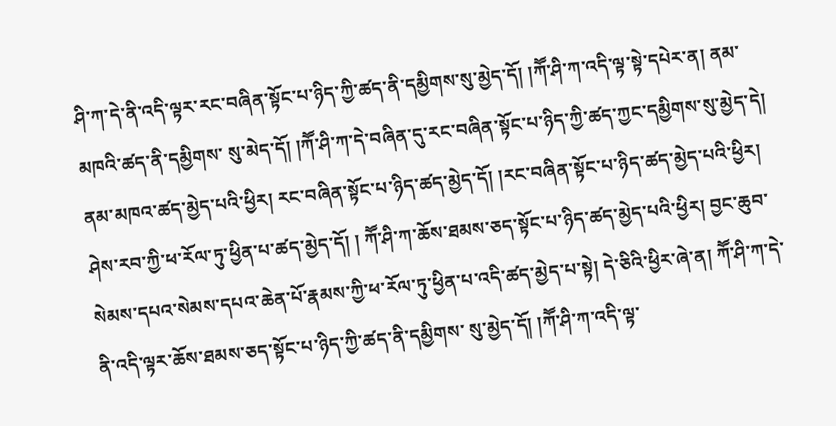ཤི་ཀ་དེ་ནི་འདི་ལྟར་རང་བཞིན་སྟོང་པ་ཉིད་ཀྱི་ཚད་ནི་དམྱིགས་སུ་མྱེད་དོ། །ཀཽ་ཤི་ཀ་འདི་ལྟ་སྟེ་དཔེར་ན། ནམ་མཁའི་ཚད་ནི་དམྱིགས་ སུ་མེད་དོ། །ཀཽ་ཤི་ཀ་དེ་བཞིན་དུ་རང་བཞིན་སྟོང་པ་ཉིད་ཀྱི་ཚད་ཀྱང་དམྱིགས་སུ་མྱེད་དེ། ནམ་མཁའ་ཚད་མྱེད་པའི་ཕྱིར། རང་བཞིན་སྟོང་པ་ཉིད་ཚད་མྱེད་དོ། །རང་བཞིན་སྟོང་པ་ཉིད་ཚད་མྱེད་པའི་ཕྱིར། ཤེས་རབ་ཀྱི་ཕ་རོལ་ཏུ་ཕྱིན་པ་ཚད་མྱེད་དོ། ། ཀཽ་ཤི་ཀ་ཆོས་ཐམས་ཅད་སྟོང་པ་ཉིད་ཚད་མྱེད་པའི་ཕྱིར། བྱང་ཆུབ་སེམས་དཔའ་སེམས་དཔའ་ཆེན་པོ་རྣམས་ཀྱི་ཕ་རོལ་ཏུ་ཕྱིན་པ་འདི་ཚད་མྱེད་པ་སྟེ། དེ་ཅིའི་ཕྱིར་ཞེ་ན། ཀཽ་ཤི་ཀ་དེ་ནི་འདི་ལྟར་ཆོས་ཐམས་ཅད་སྟོང་པ་ཉིད་ཀྱི་ཚད་ནི་དམྱིགས་ སུ་མྱེད་དོ། །ཀཽ་ཤི་ཀ་འདི་ལྟ་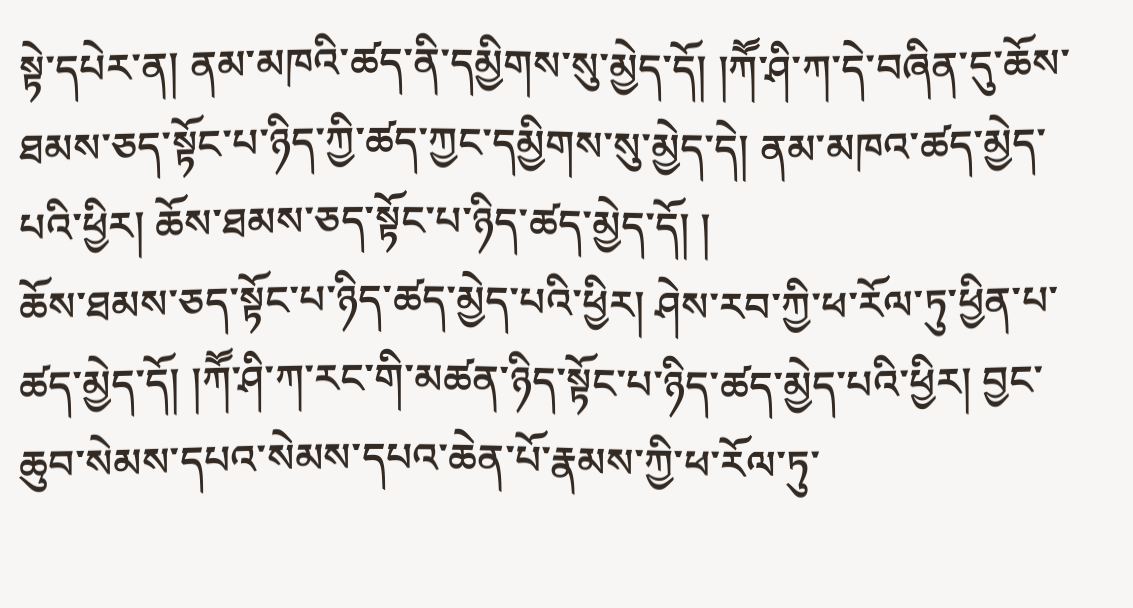སྟེ་དཔེར་ན། ནམ་མཁའི་ཚད་ནི་དམྱིགས་སུ་མྱེད་དོ། །ཀཽ་ཤི་ཀ་དེ་བཞིན་དུ་ཆོས་ཐམས་ཅད་སྟོང་པ་ཉིད་ཀྱི་ཚད་ཀྱང་དམྱིགས་སུ་མྱེད་དེ། ནམ་མཁའ་ཚད་མྱེད་པའི་ཕྱིར། ཆོས་ཐམས་ཅད་སྟོང་པ་ཉིད་ཚད་མྱེད་དོ། །
ཆོས་ཐམས་ཅད་སྟོང་པ་ཉིད་ཚད་མྱེད་པའི་ཕྱིར། ཤེས་རབ་ཀྱི་ཕ་རོལ་ཏུ་ཕྱིན་པ་ཚད་མྱེད་དོ། །ཀཽ་ཤི་ཀ་རང་གི་མཚན་ཉིད་སྟོང་པ་ཉིད་ཚད་མྱེད་པའི་ཕྱིར། བྱང་ཆུབ་སེམས་དཔའ་སེམས་དཔའ་ཆེན་པོ་རྣམས་ཀྱི་ཕ་རོལ་ཏུ་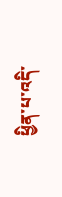ཕྱིན་པ་འདི་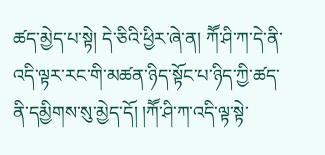ཚད་མྱེད་པ་སྟེ། དེ་ཅིའི་ཕྱིར་ཞེ་ན། ཀཽ་ཤི་ཀ་དེ་ནི་འདི་ལྟར་རང་གི་མཚན་ཉིད་སྟོང་པ་ཉིད་ཀྱི་ཚད་ནི་དམྱིགས་སུ་མྱེད་དོ། །ཀཽ་ཤི་ཀ་འདི་ལྟ་སྟེ་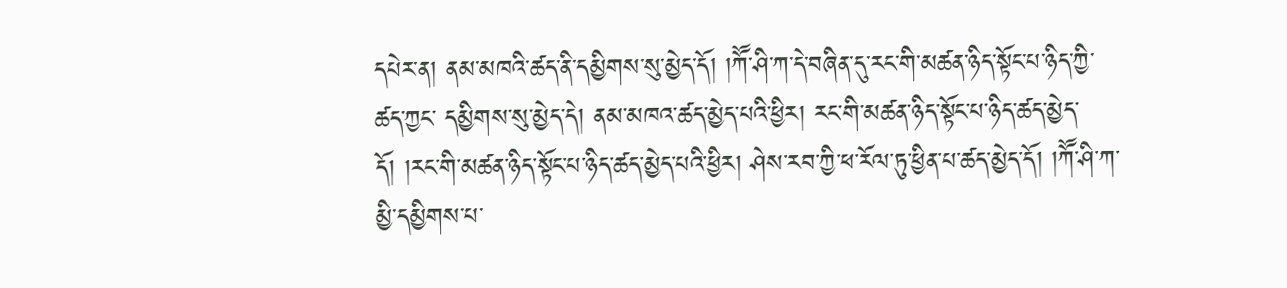དཔེར་ན། ནམ་མཁའི་ཚད་ནི་དམྱིགས་སུ་མྱེད་དོ། །ཀཽ་ཤི་ཀ་དེ་བཞིན་དུ་རང་གི་མཚན་ཉིད་སྟོང་པ་ཉིད་ཀྱི་ཚད་ཀྱང་ དམྱིགས་སུ་མྱེད་དེ། ནམ་མཁའ་ཚད་མྱེད་པའི་ཕྱིར། རང་གི་མཚན་ཉིད་སྟོང་པ་ཉིད་ཚད་མྱེད་དོ། །རང་གི་མཚན་ཉིད་སྟོང་པ་ཉིད་ཚད་མྱེད་པའི་ཕྱིར། ཤེས་རབ་ཀྱི་ཕ་རོལ་ཏུ་ཕྱིན་པ་ཚད་མྱེད་དོ། །ཀཽ་ཤི་ཀ་མྱི་དམྱིགས་པ་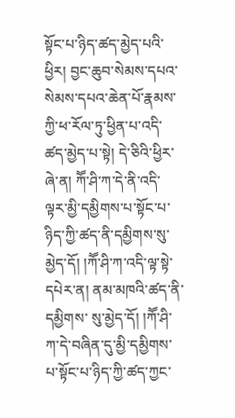སྟོང་པ་ཉིད་ཚད་མྱེད་པའི་ཕྱིར། བྱང་ཆུབ་སེམས་དཔའ་སེམས་དཔའ་ཆེན་པོ་རྣམས་ཀྱི་ཕ་རོལ་ཏུ་ཕྱིན་པ་འདི་ཚད་མྱེད་པ་སྟེ། དེ་ཅིའི་ཕྱིར་ཞེ་ན། ཀཽ་ཤི་ཀ་དེ་ནི་འདི་ལྟར་མྱི་དམྱིགས་པ་སྟོང་པ་ཉིད་ཀྱི་ཚད་ནི་དམྱིགས་སུ་མྱེད་དོ། །ཀཽ་ཤི་ཀ་འདི་ལྟ་སྟེ་དཔེར་ན། ནམ་མཁའི་ཚད་ནི་དམྱིགས་ སུ་མྱེད་དོ། །ཀཽ་ཤི་ཀ་དེ་བཞིན་དུ་མྱི་དམྱིགས་པ་སྟོང་པ་ཉིད་ཀྱི་ཚད་ཀྱང་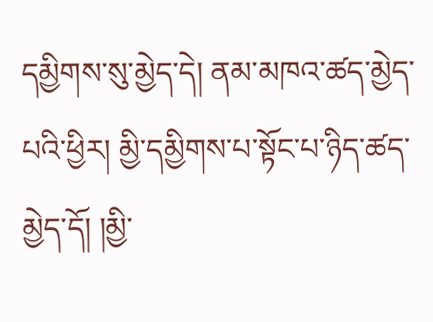དམྱིགས་སུ་མྱེད་དེ། ནམ་མཁའ་ཚད་མྱེད་པའི་ཕྱིར། མྱི་དམྱིགས་པ་སྟོང་པ་ཉིད་ཚད་མྱེད་དོ། །མྱི་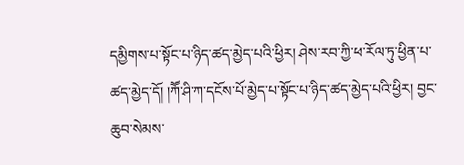དམྱིགས་པ་སྟོང་པ་ཉིད་ཚད་མྱེད་པའི་ཕྱིར། ཤེས་རབ་ཀྱི་ཕ་རོལ་ཏུ་ཕྱིན་པ་ ཚད་མྱེད་དོ། །ཀཽ་ཤི་ཀ་དངོས་པོ་མྱེད་པ་སྟོང་པ་ཉིད་ཚད་མྱེད་པའི་ཕྱིར། བྱང་ཆུབ་སེམས་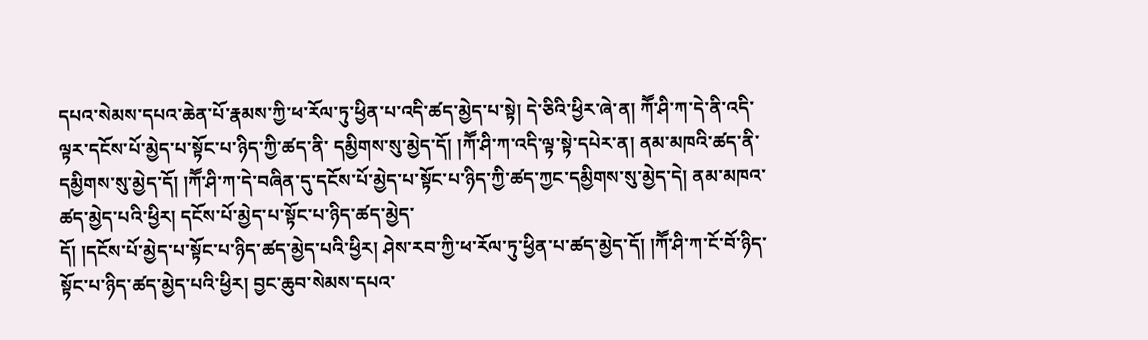དཔའ་སེམས་དཔའ་ཆེན་པོ་རྣམས་ཀྱི་ཕ་རོལ་ཏུ་ཕྱིན་པ་འདི་ཚད་མྱེད་པ་སྟེ། དེ་ཅིའི་ཕྱིར་ཞེ་ན། ཀཽ་ཤི་ཀ་དེ་ནི་འདི་ལྟར་དངོས་པོ་མྱེད་པ་སྟོང་པ་ཉིད་ཀྱི་ཚད་ནི་ དམྱིགས་སུ་མྱེད་དོ། །ཀཽ་ཤི་ཀ་འདི་ལྟ་སྟེ་དཔེར་ན། ནམ་མཁའི་ཚད་ནི་དམྱིགས་སུ་མྱེད་དོ། །ཀཽ་ཤི་ཀ་དེ་བཞིན་དུ་དངོས་པོ་མྱེད་པ་སྟོང་པ་ཉིད་ཀྱི་ཚད་ཀྱང་དམྱིགས་སུ་མྱེད་དེ། ནམ་མཁའ་ཚད་མྱེད་པའི་ཕྱིར། དངོས་པོ་མྱེད་པ་སྟོང་པ་ཉིད་ཚད་མྱེད་
དོ། །དངོས་པོ་མྱེད་པ་སྟོང་པ་ཉིད་ཚད་མྱེད་པའི་ཕྱིར། ཤེས་རབ་ཀྱི་ཕ་རོལ་ཏུ་ཕྱིན་པ་ཚད་མྱེད་དོ། །ཀཽ་ཤི་ཀ་ངོ་བོ་ཉིད་སྟོང་པ་ཉིད་ཚད་མྱེད་པའི་ཕྱིར། བྱང་ཆུབ་སེམས་དཔའ་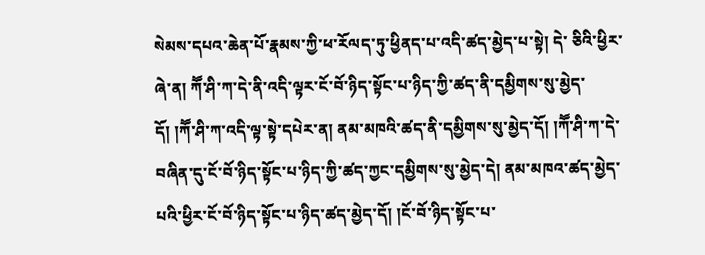སེམས་དཔའ་ཆེན་པོ་རྣམས་ཀྱི་ཕ་རོལད་ཏུ་ཕྱིནད་པ་འདི་ཚད་མྱེད་པ་སྟེ། དེ་ ཅིའི་ཕྱིར་ཞེ་ན། ཀཽ་ཤི་ཀ་དེ་ནི་འདི་ལྟར་ངོ་བོ་ཉིད་སྟོང་པ་ཉིད་ཀྱི་ཚད་ནི་དམྱིགས་སུ་མྱེད་དོ། །ཀཽ་ཤི་ཀ་འདི་ལྟ་སྟེ་དཔེར་ན། ནམ་མཁའི་ཚད་ནི་དམྱིགས་སུ་མྱེད་དོ། །ཀཽ་ཤི་ཀ་དེ་བཞིན་དུ་ངོ་བོ་ཉིད་སྟོང་པ་ཉིད་ཀྱི་ཚད་ཀྱང་དམྱིགས་སུ་མྱེད་དེ། ནམ་མཁའ་ཚད་མྱེད་ པའི་ཕྱིར་ངོ་བོ་ཉིད་སྟོང་པ་ཉིད་ཚད་མྱེད་དོ། །ངོ་བོ་ཉིད་སྟོང་པ་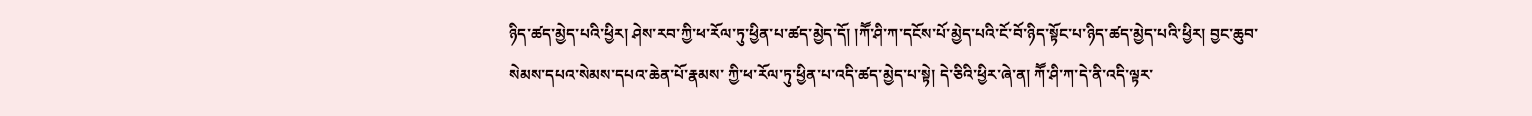ཉིད་ཚད་མྱེད་པའི་ཕྱིར། ཤེས་རབ་ཀྱི་ཕ་རོལ་ཏུ་ཕྱིན་པ་ཚད་མྱེད་དོ། །ཀཽ་ཤི་ཀ་དངོས་པོ་མྱེད་པའི་ངོ་བོ་ཉིད་སྟོང་པ་ཉིད་ཚད་མྱེད་པའི་ཕྱིར། བྱང་ཆུབ་སེམས་དཔའ་སེམས་དཔའ་ཆེན་པོ་རྣམས་ ཀྱི་ཕ་རོལ་ཏུ་ཕྱིན་པ་འདི་ཚད་མྱེད་པ་སྟེ། དེ་ཅིའི་ཕྱིར་ཞེ་ན། ཀཽ་ཤི་ཀ་དེ་ནི་འདི་ལྟར་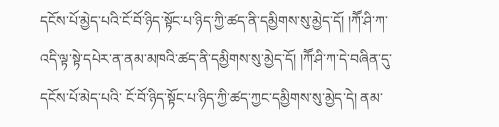དངོས་པོ་མྱེད་པའི་ངོ་བོ་ཉིད་སྟོང་པ་ཉིད་ཀྱི་ཚད་ནི་དམྱིགས་སུ་མྱེད་དོ། །ཀཽ་ཤི་ཀ་འདི་ལྟ་སྟེ་དཔེར་ན་ནམ་མཁའི་ཚད་ནི་དམྱིགས་སུ་མྱེད་དོ། །ཀཽ་ཤི་ཀ་དེ་བཞིན་དུ་དངོས་པོ་མེད་པའི་ ངོ་བོ་ཉིད་སྟོང་པ་ཉིད་ཀྱི་ཚད་ཀྱང་དམྱིགས་སུ་མྱེད་དེ། ནམ་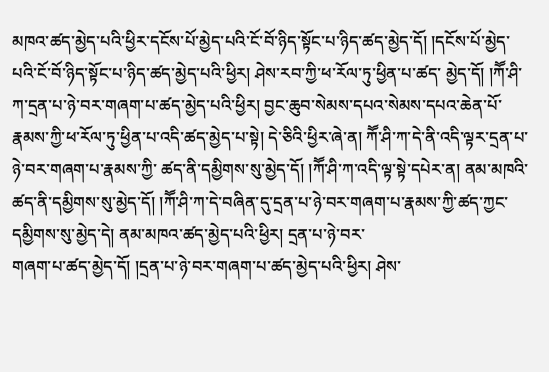མཁའ་ཚད་མྱེད་པའི་ཕྱིར་དངོས་པོ་མྱེད་པའི་ངོ་བོ་ཉིད་སྟོང་པ་ཉིད་ཚད་མྱེད་དོ། །དངོས་པོ་མྱེད་པའི་ངོ་བོ་ཉིད་སྟོང་པ་ཉིད་ཚད་མྱེད་པའི་ཕྱིར། ཤེས་རབ་ཀྱི་ཕ་རོལ་ཏུ་ཕྱིན་པ་ཚད་ མྱེད་དོ། །ཀཽ་ཤི་ཀ་དྲན་པ་ཉེ་བར་གཞག་པ་ཚད་མྱེད་པའི་ཕྱིར། བྱང་ཆུབ་སེམས་དཔའ་སེམས་དཔའ་ཆེན་པོ་རྣམས་ཀྱི་ཕ་རོལ་ཏུ་ཕྱིན་པ་འདི་ཚད་མྱེད་པ་སྟེ། དེ་ཅིའི་ཕྱིར་ཞེ་ན། ཀཽ་ཤི་ཀ་དེ་ནི་འདི་ལྟར་དྲན་པ་ཉེ་བར་གཞག་པ་རྣམས་ཀྱི་ ཚད་ནི་དམྱིགས་སུ་མྱེད་དོ། །ཀཽ་ཤི་ཀ་འདི་ལྟ་སྟེ་དཔེར་ན། ནམ་མཁའི་ཚད་ནི་དམྱིགས་སུ་མྱེད་དོ། །ཀཽ་ཤི་ཀ་དེ་བཞིན་དུ་དྲན་པ་ཉེ་བར་གཞག་པ་རྣམས་ཀྱི་ཚད་ཀྱང་དམྱིགས་སུ་མྱེད་དེ། ནམ་མཁའ་ཚད་མྱེད་པའི་ཕྱིར། དྲན་པ་ཉེ་བར་
གཞག་པ་ཚད་མྱེད་དོ། །དྲན་པ་ཉེ་བར་གཞག་པ་ཚད་མྱེད་པའི་ཕྱིར། ཤེས་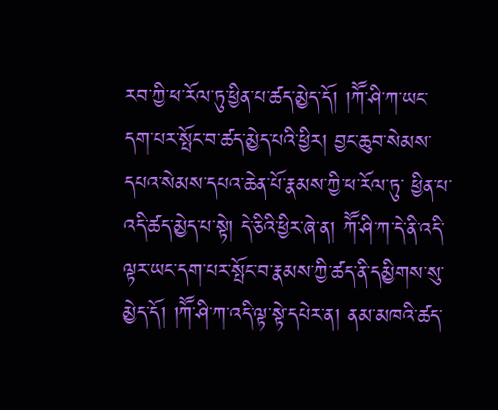རབ་ཀྱི་ཕ་རོལ་ཏུ་ཕྱིན་པ་ཚད་མྱེད་དོ། །ཀཽ་ཤི་ཀ་ཡང་དག་པར་སྤོང་བ་ཚད་མྱེད་པའི་ཕྱིར། བྱང་ཆུབ་སེམས་དཔའ་སེམས་དཔའ་ཆེན་པོ་རྣམས་ཀྱི་ཕ་རོལ་ཏུ་ ཕྱིན་པ་འདི་ཚད་མྱེད་པ་སྟེ། དེ་ཅིའི་ཕྱིར་ཞེ་ན། ཀཽ་ཤི་ཀ་དེ་ནི་འདི་ལྟར་ཡང་དག་པར་སྤོང་བ་རྣམས་ཀྱི་ཚད་ནི་དམྱིགས་སུ་མྱེད་དོ། །ཀཽ་ཤི་ཀ་འདི་ལྟ་སྟེ་དཔེར་ན། ནམ་མཁའི་ཚད་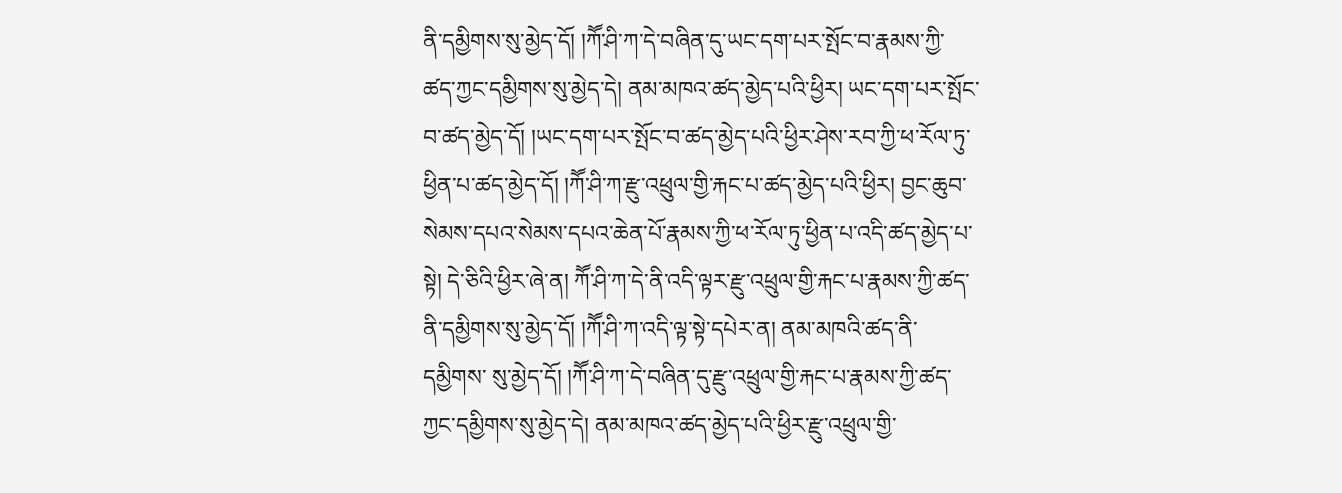ནི་དམྱིགས་སུ་མྱེད་དོ། །ཀཽ་ཤི་ཀ་དེ་བཞིན་དུ་ཡང་དག་པར་སྤོང་བ་རྣམས་ཀྱི་ ཚད་ཀྱང་དམྱིགས་སུ་མྱེད་དེ། ནམ་མཁའ་ཚད་མྱེད་པའི་ཕྱིར། ཡང་དག་པར་སྤོང་བ་ཚད་མྱེད་དོ། །ཡང་དག་པར་སྤོང་བ་ཚད་མྱེད་པའི་ཕྱིར་ཤེས་རབ་ཀྱི་ཕ་རོལ་ཏུ་ཕྱིན་པ་ཚད་མྱེད་དོ། །ཀཽ་ཤི་ཀ་རྫུ་འཕྲུལ་གྱི་རྐང་པ་ཚད་མྱེད་པའི་ཕྱིར། བྱང་ཆུབ་ སེམས་དཔའ་སེམས་དཔའ་ཆེན་པོ་རྣམས་ཀྱི་ཕ་རོལ་ཏུ་ཕྱིན་པ་འདི་ཚད་མྱེད་པ་སྟེ། དེ་ཅིའི་ཕྱིར་ཞེ་ན། ཀཽ་ཤི་ཀ་དེ་ནི་འདི་ལྟར་རྫུ་འཕྲུལ་གྱི་རྐང་པ་རྣམས་ཀྱི་ཚད་ནི་དམྱིགས་སུ་མྱེད་དོ། །ཀཽ་ཤི་ཀ་འདི་ལྟ་སྟེ་དཔེར་ན། ནམ་མཁའི་ཚད་ནི་དམྱིགས་ སུ་མྱེད་དོ། །ཀཽ་ཤི་ཀ་དེ་བཞིན་དུ་རྫུ་འཕྲུལ་གྱི་རྐང་པ་རྣམས་ཀྱི་ཚད་ཀྱང་དམྱིགས་སུ་མྱེད་དེ། ནམ་མཁའ་ཚད་མྱེད་པའི་ཕྱིར་རྫུ་འཕྲུལ་གྱི་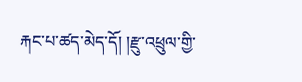རྐང་པ་ཚད་མེད་དོ། །རྫུ་འཕྲུལ་གྱི་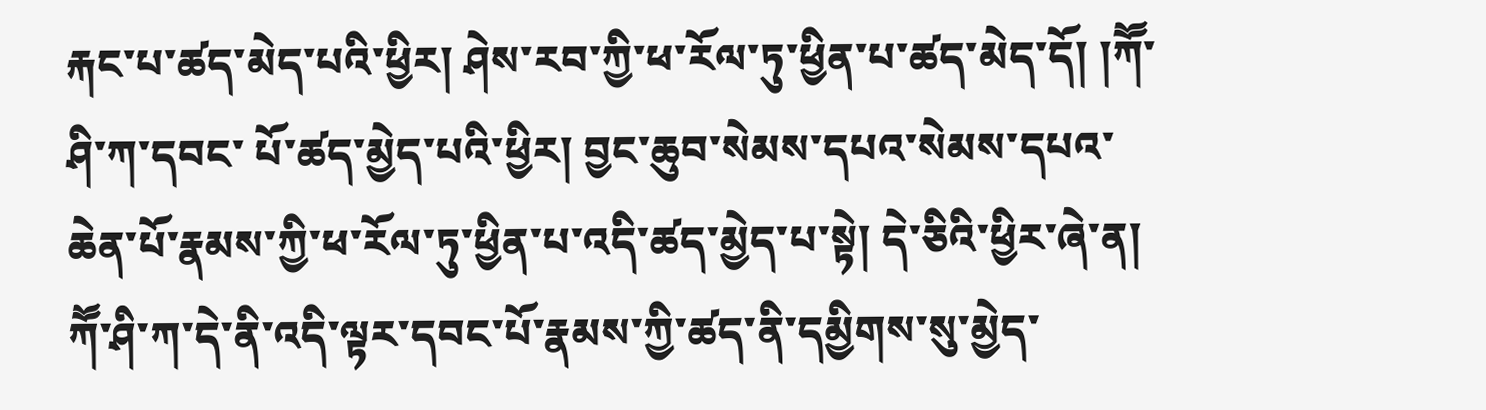རྐང་པ་ཚད་མེད་པའི་ཕྱིར། ཤེས་རབ་ཀྱི་ཕ་རོལ་ཏུ་ཕྱིན་པ་ཚད་མེད་དོ། །ཀཽ་ཤི་ཀ་དབང་ པོ་ཚད་མྱེད་པའི་ཕྱིར། བྱང་ཆུབ་སེམས་དཔའ་སེམས་དཔའ་ཆེན་པོ་རྣམས་ཀྱི་ཕ་རོལ་ཏུ་ཕྱིན་པ་འདི་ཚད་མྱེད་པ་སྟེ། དེ་ཅིའི་ཕྱིར་ཞེ་ན། ཀཽ་ཤི་ཀ་དེ་ནི་འདི་ལྟར་དབང་པོ་རྣམས་ཀྱི་ཚད་ནི་དམྱིགས་སུ་མྱེད་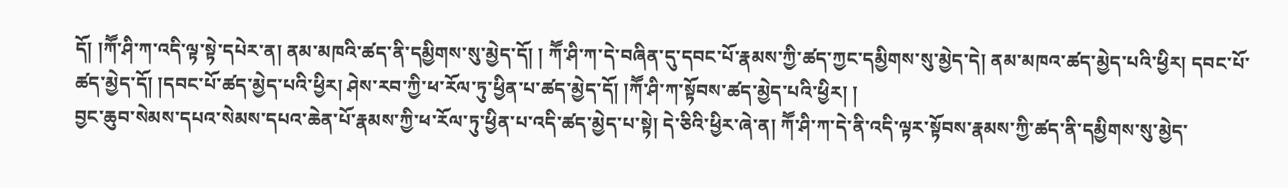དོ། །ཀཽ་ཤི་ཀ་འདི་ལྟ་སྟེ་དཔེར་ན། ནམ་མཁའི་ཚད་ནི་དམྱིགས་སུ་མྱེད་དོ། ། ཀཽ་ཤི་ཀ་དེ་བཞིན་དུ་དབང་པོ་རྣམས་ཀྱི་ཚད་ཀྱང་དམྱིགས་སུ་མྱེད་དེ། ནམ་མཁའ་ཚད་མྱེད་པའི་ཕྱིར། དབང་པོ་ཚད་མྱེད་དོ། །དབང་པོ་ཚད་མྱེད་པའི་ཕྱིར། ཤེས་རབ་ཀྱི་ཕ་རོལ་ཏུ་ཕྱིན་པ་ཚད་མྱེད་དོ། །ཀཽ་ཤི་ཀ་སྟོབས་ཚད་མྱེད་པའི་ཕྱིར། །
བྱང་ཆུབ་སེམས་དཔའ་སེམས་དཔའ་ཆེན་པོ་རྣམས་ཀྱི་ཕ་རོལ་ཏུ་ཕྱིན་པ་འདི་ཚད་མྱེད་པ་སྟེ། དེ་ཅིའི་ཕྱིར་ཞེ་ན། ཀཽ་ཤི་ཀ་དེ་ནི་འདི་ལྟར་སྟོབས་རྣམས་ཀྱི་ཚད་ནི་དམྱིགས་སུ་མྱེད་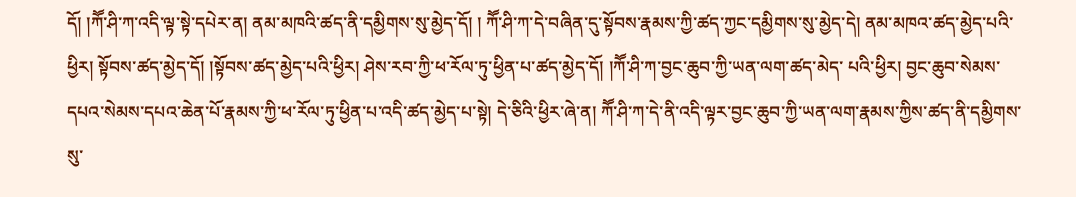དོ། །ཀཽ་ཤི་ཀ་འདི་ལྟ་སྟེ་དཔེར་ན། ནམ་མཁའི་ཚད་ནི་དམྱིགས་སུ་མྱེད་དོ། ། ཀཽ་ཤི་ཀ་དེ་བཞིན་དུ་སྟོབས་རྣམས་ཀྱི་ཚད་ཀྱང་དམྱིགས་སུ་མྱེད་དེ། ནམ་མཁའ་ཚད་མྱེད་པའི་ཕྱིར། སྟོབས་ཚད་མྱེད་དོ། །སྟོབས་ཚད་མྱེད་པའི་ཕྱིར། ཤེས་རབ་ཀྱི་ཕ་རོལ་ཏུ་ཕྱིན་པ་ཚད་མྱེད་དོ། །ཀཽ་ཤི་ཀ་བྱང་ཆུབ་ཀྱི་ཡན་ལག་ཚད་མེད་ པའི་ཕྱིར། བྱང་ཆུབ་སེམས་དཔའ་སེམས་དཔའ་ཆེན་པོ་རྣམས་ཀྱི་ཕ་རོལ་ཏུ་ཕྱིན་པ་འདི་ཚད་མྱེད་པ་སྟེ། དེ་ཅིའི་ཕྱིར་ཞེ་ན། ཀཽ་ཤི་ཀ་དེ་ནི་འདི་ལྟར་བྱང་ཆུབ་ཀྱི་ཡན་ལག་རྣམས་ཀྱིས་ཚད་ནི་དམྱིགས་སུ་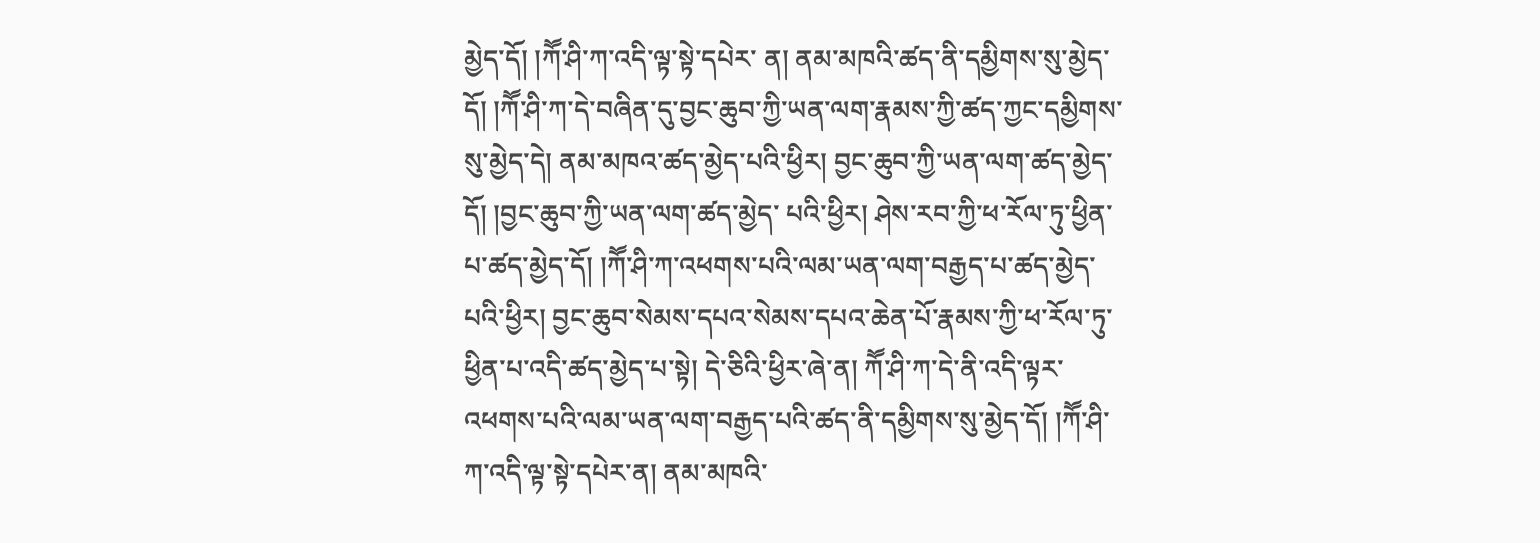མྱེད་དོ། །ཀཽ་ཤི་ཀ་འདི་ལྟ་སྟེ་དཔེར་ ན། ནམ་མཁའི་ཚད་ནི་དམྱིགས་སུ་མྱེད་དོ། །ཀཽ་ཤི་ཀ་དེ་བཞིན་དུ་བྱང་ཆུབ་ཀྱི་ཡན་ལག་རྣམས་ཀྱི་ཚད་ཀྱང་དམྱིགས་སུ་མྱེད་དེ། ནམ་མཁའ་ཚད་མྱེད་པའི་ཕྱིར། བྱང་ཆུབ་ཀྱི་ཡན་ལག་ཚད་མྱེད་དོ། །བྱང་ཆུབ་ཀྱི་ཡན་ལག་ཚད་མྱེད་ པའི་ཕྱིར། ཤེས་རབ་ཀྱི་ཕ་རོལ་ཏུ་ཕྱིན་པ་ཚད་མྱེད་དོ། །ཀཽ་ཤི་ཀ་འཕགས་པའི་ལམ་ཡན་ལག་བརྒྱད་པ་ཚད་མྱེད་པའི་ཕྱིར། བྱང་ཆུབ་སེམས་དཔའ་སེམས་དཔའ་ཆེན་པོ་རྣམས་ཀྱི་ཕ་རོལ་ཏུ་ཕྱིན་པ་འདི་ཚད་མྱེད་པ་སྟེ། དེ་ཅིའི་ཕྱིར་ཞེ་ན། ཀཽ་ཤི་ཀ་དེ་ནི་འདི་ལྟར་འཕགས་པའི་ལམ་ཡན་ལག་བརྒྱད་པའི་ཚད་ནི་དམྱིགས་སུ་མྱེད་དོ། །ཀཽ་ཤི་ཀ་འདི་ལྟ་སྟེ་དཔེར་ན། ནམ་མཁའི་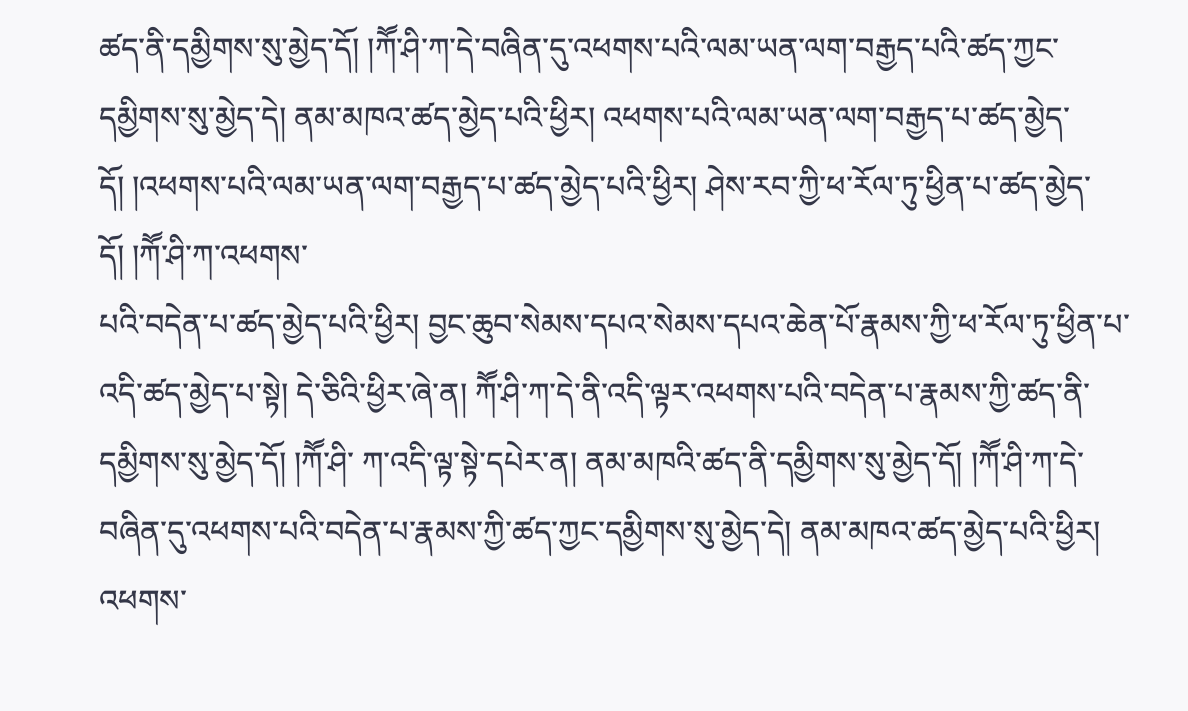ཚད་ནི་དམྱིགས་སུ་མྱེད་དོ། །ཀཽ་ཤི་ཀ་དེ་བཞིན་དུ་འཕགས་པའི་ལམ་ཡན་ལག་བརྒྱད་པའི་ཚད་ཀྱང་ དམྱིགས་སུ་མྱེད་དེ། ནམ་མཁའ་ཚད་མྱེད་པའི་ཕྱིར། འཕགས་པའི་ལམ་ཡན་ལག་བརྒྱད་པ་ཚད་མྱེད་དོ། །འཕགས་པའི་ལམ་ཡན་ལག་བརྒྱད་པ་ཚད་མྱེད་པའི་ཕྱིར། ཤེས་རབ་ཀྱི་ཕ་རོལ་ཏུ་ཕྱིན་པ་ཚད་མྱེད་དོ། །ཀཽ་ཤི་ཀ་འཕགས་
པའི་བདེན་པ་ཚད་མྱེད་པའི་ཕྱིར། བྱང་ཆུབ་སེམས་དཔའ་སེམས་དཔའ་ཆེན་པོ་རྣམས་ཀྱི་ཕ་རོལ་ཏུ་ཕྱིན་པ་འདི་ཚད་མྱེད་པ་སྟེ། དེ་ཅིའི་ཕྱིར་ཞེ་ན། ཀཽ་ཤི་ཀ་དེ་ནི་འདི་ལྟར་འཕགས་པའི་བདེན་པ་རྣམས་ཀྱི་ཚད་ནི་དམྱིགས་སུ་མྱེད་དོ། །ཀཽ་ཤི་ ཀ་འདི་ལྟ་སྟེ་དཔེར་ན། ནམ་མཁའི་ཚད་ནི་དམྱིགས་སུ་མྱེད་དོ། །ཀཽ་ཤི་ཀ་དེ་བཞིན་དུ་འཕགས་པའི་བདེན་པ་རྣམས་ཀྱི་ཚད་ཀྱང་དམྱིགས་སུ་མྱེད་དེ། ནམ་མཁའ་ཚད་མྱེད་པའི་ཕྱིར། འཕགས་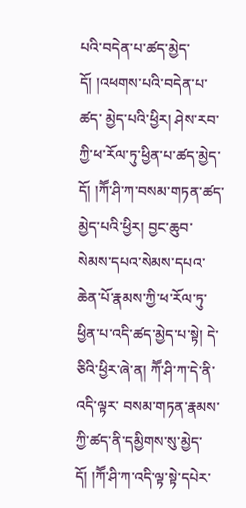པའི་བདེན་པ་ཚད་མྱེད་དོ། །འཕགས་པའི་བདེན་པ་ཚད་ མྱེད་པའི་ཕྱིར། ཤེས་རབ་ཀྱི་ཕ་རོལ་ཏུ་ཕྱིན་པ་ཚད་མྱེད་དོ། །ཀཽ་ཤི་ཀ་བསམ་གཏན་ཚད་མྱེད་པའི་ཕྱིར། བྱང་ཆུབ་སེམས་དཔའ་སེམས་དཔའ་ཆེན་པོ་རྣམས་ཀྱི་ཕ་རོལ་ཏུ་ཕྱིན་པ་འདི་ཚད་མྱེད་པ་སྟེ། དེ་ཅིའི་ཕྱིར་ཞེ་ན། ཀཽ་ཤི་ཀ་དེ་ནི་འདི་ལྟར་ བསམ་གཏན་རྣམས་ཀྱི་ཚད་ནི་དམྱིགས་སུ་མྱེད་དོ། །ཀཽ་ཤི་ཀ་འདི་ལྟ་སྟེ་དཔེར་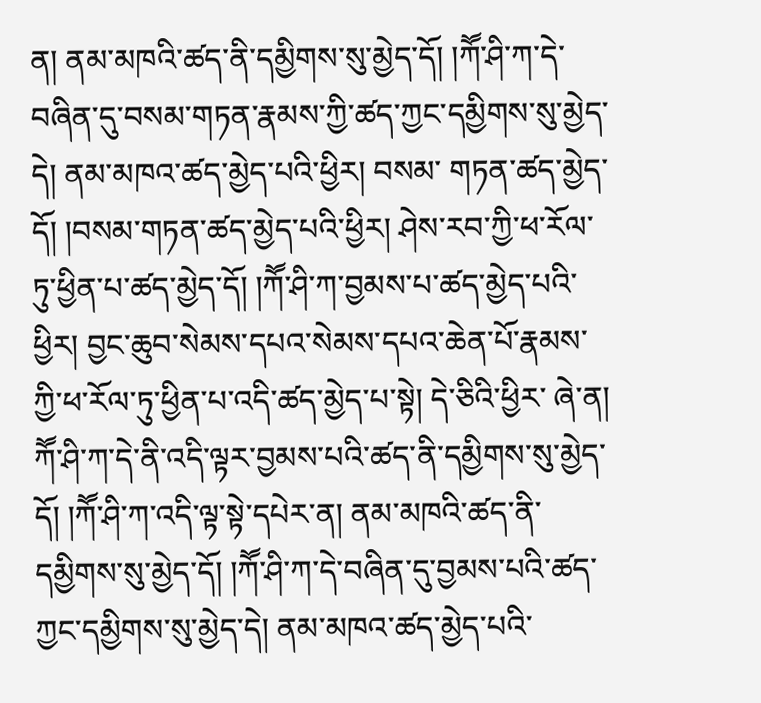ན། ནམ་མཁའི་ཚད་ནི་དམྱིགས་སུ་མྱེད་དོ། །ཀཽ་ཤི་ཀ་དེ་བཞིན་དུ་བསམ་གཏན་རྣམས་ཀྱི་ཚད་ཀྱང་དམྱིགས་སུ་མྱེད་དེ། ནམ་མཁའ་ཚད་མྱེད་པའི་ཕྱིར། བསམ་ གཏན་ཚད་མྱེད་དོ། །བསམ་གཏན་ཚད་མྱེད་པའི་ཕྱིར། ཤེས་རབ་ཀྱི་ཕ་རོལ་ཏུ་ཕྱིན་པ་ཚད་མྱེད་དོ། །ཀཽ་ཤི་ཀ་བྱམས་པ་ཚད་མྱེད་པའི་ཕྱིར། བྱང་ཆུབ་སེམས་དཔའ་སེམས་དཔའ་ཆེན་པོ་རྣམས་ཀྱི་ཕ་རོལ་ཏུ་ཕྱིན་པ་འདི་ཚད་མྱེད་པ་སྟེ། དེ་ཅིའི་ཕྱིར་ ཞེ་ན། ཀཽ་ཤི་ཀ་དེ་ནི་འདི་ལྟར་བྱམས་པའི་ཚད་ནི་དམྱིགས་སུ་མྱེད་དོ། །ཀཽ་ཤི་ཀ་འདི་ལྟ་སྟེ་དཔེར་ན། ནམ་མཁའི་ཚད་ནི་དམྱིགས་སུ་མྱེད་དོ། །ཀཽ་ཤི་ཀ་དེ་བཞིན་དུ་བྱམས་པའི་ཚད་ཀྱང་དམྱིགས་སུ་མྱེད་དེ། ནམ་མཁའ་ཚད་མྱེད་པའི་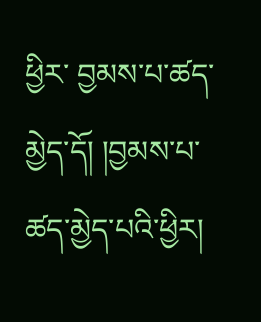ཕྱིར་ བྱམས་པ་ཚད་མྱེད་དོ། །བྱམས་པ་ཚད་མྱེད་པའི་ཕྱིར།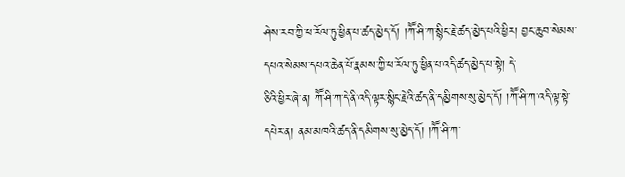ཤེས་རབ་ཀྱི་ཕ་རོལ་ཏུ་ཕྱིན་པ་ཚད་མྱེད་དོ། །ཀཽ་ཤི་ཀ་སྙིང་རྗེ་ཚད་མྱེད་པའི་ཕྱིར། བྱང་ཆུབ་སེམས་དཔའ་སེམས་དཔའ་ཆེན་པོ་རྣམས་ཀྱི་ཕ་རོལ་ཏུ་ཕྱིན་པ་འདི་ཚད་མྱེད་པ་སྟེ། དེ་
ཅིའི་ཕྱིར་ཞེ་ན། ཀཽ་ཤི་ཀ་དེ་ནི་འདི་ལྟར་སྙིང་རྗེའི་ཚད་ནི་དམྱིགས་སུ་མྱེད་དོ། །ཀཽ་ཤི་ཀ་འདི་ལྟ་སྟེ་དཔེར་ན། ནམ་མཁའི་ཚད་ནི་དམིགས་སུ་མྱེད་དོ། །ཀཽ་ཤི་ཀ་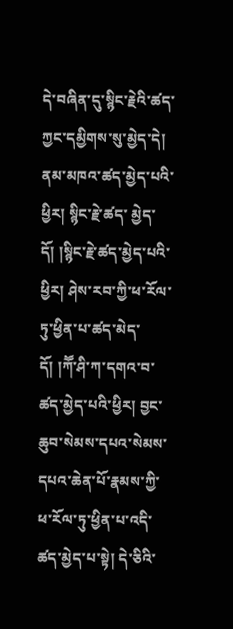དེ་བཞིན་དུ་སྙིང་རྗེའི་ཚད་ཀྱང་དམྱིགས་སུ་མྱེད་དེ། ནམ་མཁའ་ཚད་མྱེད་པའི་ཕྱིར། སྙིང་རྗེ་ཚད་ མྱེད་དོ། །སྙིང་རྗེ་ཚད་མྱེད་པའི་ཕྱིར། ཤེས་རབ་ཀྱི་ཕ་རོལ་ཏུ་ཕྱིན་པ་ཚད་མེད་དོ། །ཀཽ་ཤི་ཀ་དགའ་བ་ཚད་མྱེད་པའི་ཕྱིར། བྱང་ཆུབ་སེམས་དཔའ་སེམས་དཔའ་ཆེན་པོ་རྣམས་ཀྱི་ཕ་རོལ་ཏུ་ཕྱིན་པ་འདི་ཚད་མྱེད་པ་སྟེ། དེ་ཅིའི་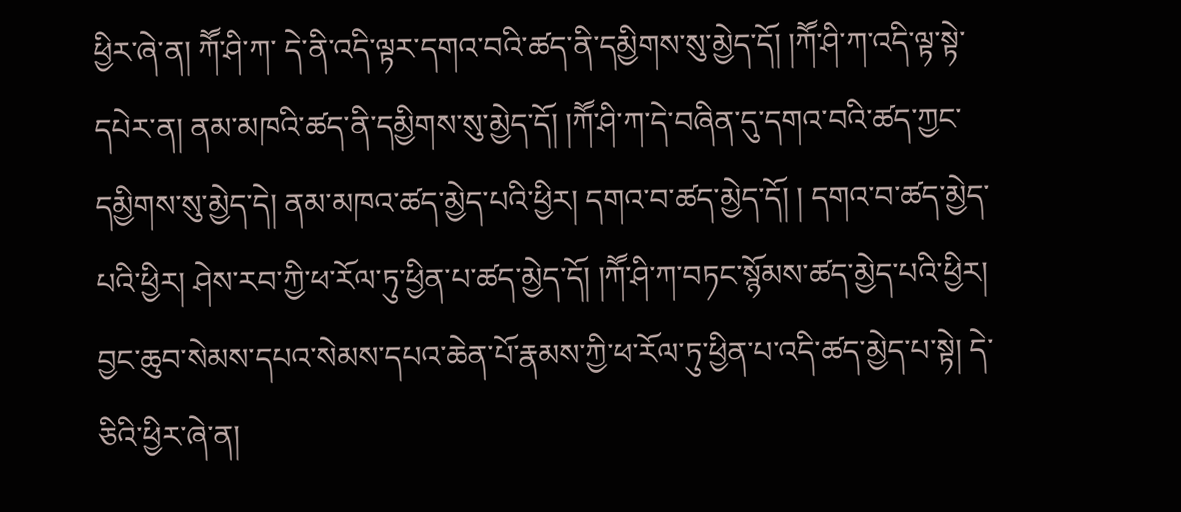ཕྱིར་ཞེ་ན། ཀཽ་ཤི་ཀ་ དེ་ནི་འདི་ལྟར་དགའ་བའི་ཚད་ནི་དམྱིགས་སུ་མྱེད་དོ། །ཀཽ་ཤི་ཀ་འདི་ལྟ་སྟེ་དཔེར་ན། ནམ་མཁའི་ཚད་ནི་དམྱིགས་སུ་མྱེད་དོ། །ཀཽ་ཤི་ཀ་དེ་བཞིན་དུ་དགའ་བའི་ཚད་ཀྱང་དམྱིགས་སུ་མྱེད་དེ། ནམ་མཁའ་ཚད་མྱེད་པའི་ཕྱིར། དགའ་བ་ཚད་མྱེད་དོ། ། དགའ་བ་ཚད་མྱེད་པའི་ཕྱིར། ཤེས་རབ་ཀྱི་ཕ་རོལ་ཏུ་ཕྱིན་པ་ཚད་མྱེད་དོ། །ཀཽ་ཤི་ཀ་བཏང་སྙོམས་ཚད་མྱེད་པའི་ཕྱིར། བྱང་ཆུབ་སེམས་དཔའ་སེམས་དཔའ་ཆེན་པོ་རྣམས་ཀྱི་ཕ་རོལ་ཏུ་ཕྱིན་པ་འདི་ཚད་མྱེད་པ་སྟེ། དེ་ཅིའི་ཕྱིར་ཞེ་ན།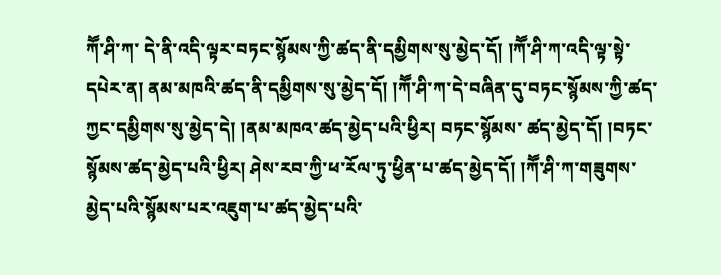ཀཽ་ཤི་ཀ་ དེ་ནི་འདི་ལྟར་བཏང་སྙོམས་ཀྱི་ཚད་ནི་དམྱིགས་སུ་མྱེད་དོ། །ཀཽ་ཤི་ཀ་འདི་ལྟ་སྟེ་དཔེར་ན། ནམ་མཁའི་ཚད་ནི་དམྱིགས་སུ་མྱེད་དོ། །ཀཽ་ཤི་ཀ་དེ་བཞིན་དུ་བཏང་སྙོམས་ཀྱི་ཚད་ཀྱང་དམྱིགས་སུ་མྱེད་དེ། །ནམ་མཁའ་ཚད་མྱེད་པའི་ཕྱིར། བཏང་སྙོམས་ ཚད་མྱེད་དོ། །བཏང་སྙོམས་ཚད་མྱེད་པའི་ཕྱིར། ཤེས་རབ་ཀྱི་ཕ་རོལ་ཏུ་ཕྱིན་པ་ཚད་མྱེད་དོ། །ཀཽ་ཤི་ཀ་གཟུགས་མྱེད་པའི་སྙོམས་པར་འཇུག་པ་ཚད་མྱེད་པའི་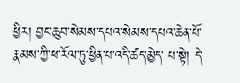ཕྱིར། བྱང་ཆུབ་སེམས་དཔའ་སེམས་དཔའ་ཆེན་པོ་རྣམས་ཀྱི་ཕ་རོལ་ཏུ་ཕྱིན་པ་འདི་ཚད་མྱེད་ པ་སྟེ། དེ་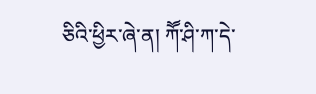ཅིའི་ཕྱིར་ཞེ་ན། ཀཽ་ཤི་ཀ་དེ་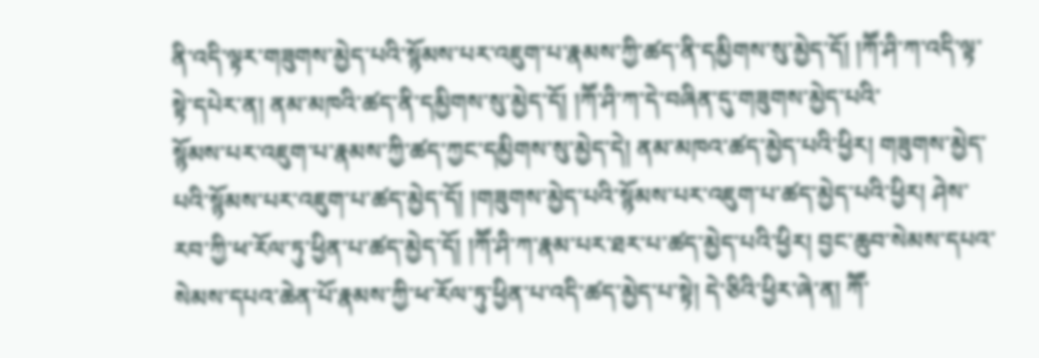ནི་འདི་ལྟར་གཟུགས་མྱེད་པའི་སྙོམས་པར་འཇུག་པ་རྣམས་ཀྱི་ཚད་ནི་དམྱིགས་སུ་མྱེད་དོ། །ཀཽ་ཤི་ཀ་འདི་ལྟ་སྟེ་དཔེར་ན། ནམ་མཁའི་ཚད་ནི་དམྱིགས་སུ་མྱེད་དོ། །ཀཽ་ཤི་ཀ་དེ་བཞིན་དུ་གཟུགས་མྱེད་པའི་
སྙོམས་པར་འཇུག་པ་རྣམས་ཀྱི་ཚད་ཀྱང་དམྱིགས་སུ་མྱེད་དེ། ནམ་མཁའ་ཚད་མྱེད་པའི་ཕྱིར། གཟུགས་མྱེད་པའི་སྙོམས་པར་འཇུག་པ་ཚད་མྱེད་དོ། །གཟུགས་མྱེད་པའི་སྙོམས་པར་འཇུག་པ་ཚད་མྱེད་པའི་ཕྱིར། ཤེས་ རབ་ཀྱི་ཕ་རོལ་ཏུ་ཕྱིན་པ་ཚད་མྱེད་དོ། །ཀཽ་ཤི་ཀ་རྣམ་པར་ཐར་པ་ཚད་མྱེད་པའི་ཕྱིར། བྱང་ཆུབ་སེམས་དཔའ་སེམས་དཔའ་ཆེན་པོ་རྣམས་ཀྱི་ཕ་རོལ་ཏུ་ཕྱིན་པ་འདི་ཚད་མྱེད་པ་སྟེ། དེ་ཅིའི་ཕྱིར་ཞེ་ན། ཀཽ་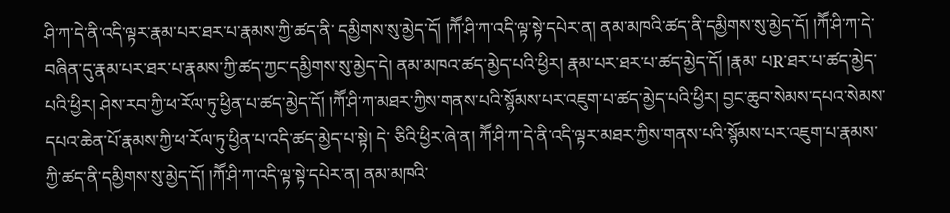ཤི་ཀ་དེ་ནི་འདི་ལྟར་རྣམ་པར་ཐར་པ་རྣམས་ཀྱི་ཚད་ནི་ དམྱིགས་སུ་མྱེད་དོ། །ཀཽ་ཤི་ཀ་འདི་ལྟ་སྟེ་དཔེར་ན། ནམ་མཁའི་ཚད་ནི་དམྱིགས་སུ་མྱེད་དོ། །ཀཽ་ཤི་ཀ་དེ་བཞིན་དུ་རྣམ་པར་ཐར་པ་རྣམས་ཀྱི་ཚད་ཀྱང་དམྱིགས་སུ་མྱེད་དེ། ནམ་མཁའ་ཚད་མྱེད་པའི་ཕྱིར། རྣམ་པར་ཐར་པ་ཚད་མྱེད་དོ། །རྣམ་ པR་ཐར་པ་ཚད་མྱེད་པའི་ཕྱིར། ཤེས་རབ་ཀྱི་ཕ་རོལ་ཏུ་ཕྱིན་པ་ཚད་མྱེད་དོ། །ཀཽ་ཤི་ཀ་མཐར་ཀྱིས་གནས་པའི་སྙོམས་པར་འཇུག་པ་ཚད་མྱེད་པའི་ཕྱིར། བྱང་ཆུབ་སེམས་དཔའ་སེམས་དཔའ་ཆེན་པོ་རྣམས་ཀྱི་ཕ་རོལ་ཏུ་ཕྱིན་པ་འདི་ཚད་མྱེད་པ་སྟེ། དེ་ ཅིའི་ཕྱིར་ཞེ་ན། ཀཽ་ཤི་ཀ་དེ་ནི་འདི་ལྟར་མཐར་ཀྱིས་གནས་པའི་སྙོམས་པར་འཇུག་པ་རྣམས་ཀྱི་ཚད་ནི་དམྱིགས་སུ་མྱེད་དོ། །ཀཽ་ཤི་ཀ་འདི་ལྟ་སྟེ་དཔེར་ན། ནམ་མཁའི་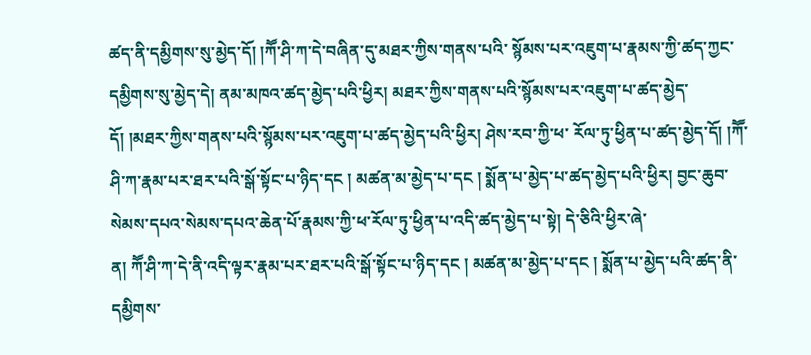ཚད་ནི་དམྱིགས་སུ་མྱེད་དོ། །ཀཽ་ཤི་ཀ་དེ་བཞིན་དུ་མཐར་ཀྱིས་གནས་པའི་ སྙོམས་པར་འཇུག་པ་རྣམས་ཀྱི་ཚད་ཀྱང་དམྱིགས་སུ་མྱེད་དེ། ནམ་མཁའ་ཚད་མྱེད་པའི་ཕྱིར། མཐར་ཀྱིས་གནས་པའི་སྙོམས་པར་འཇུག་པ་ཚད་མྱེད་དོ། །མཐར་ཀྱིས་གནས་པའི་སྙོམས་པར་འཇུག་པ་ཚད་མྱེད་པའི་ཕྱིར། ཤེས་རབ་ཀྱི་ཕ་ རོལ་ཏུ་ཕྱིན་པ་ཚད་མྱེད་དོ། །ཀཽ་ཤི་ཀ་རྣམ་པར་ཐར་པའི་སྒོ་སྟོང་པ་ཉིད་དང ། མཚན་མ་མྱེད་པ་དང ། སྨོན་པ་མྱེད་པ་ཚད་མྱེད་པའི་ཕྱིར། བྱང་ཆུབ་སེམས་དཔའ་སེམས་དཔའ་ཆེན་པོ་རྣམས་ཀྱི་ཕ་རོལ་ཏུ་ཕྱིན་པ་འདི་ཚད་མྱེད་པ་སྟེ། དེ་ཅིའི་ཕྱིར་ཞེ་
ན། ཀཽ་ཤི་ཀ་དེ་ནི་འདི་ལྟར་རྣམ་པར་ཐར་པའི་སྒོ་སྟོང་པ་ཉིད་དང ། མཚན་མ་མྱེད་པ་དང ། སྨོན་པ་མྱེད་པའི་ཚད་ནི་དམྱིགས་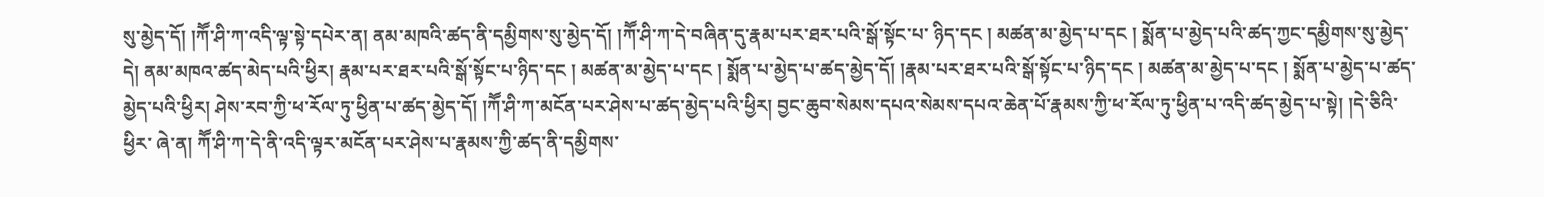སུ་མྱེད་དོ། །ཀཽ་ཤི་ཀ་འདི་ལྟ་སྟེ་དཔེར་ན། ནམ་མཁའི་ཚད་ནི་དམྱིགས་སུ་མྱེད་དོ། །ཀཽ་ཤི་ཀ་དེ་བཞིན་དུ་རྣམ་པར་ཐར་པའི་སྒོ་སྟོང་པ་ ཉིད་དང ། མཚན་མ་མྱེད་པ་དང ། སྨོན་པ་མྱེད་པའི་ཚད་ཀྱང་དམྱིགས་སུ་མྱེད་དེ། ནམ་མཁའ་ཚད་མེད་པའི་ཕྱིར། རྣམ་པར་ཐར་པའི་སྒོ་སྟོང་པ་ཉིད་དང ། མཚན་མ་མྱེད་པ་དང ། སྨོན་པ་མྱེད་པ་ཚད་མྱེད་དོ། །རྣམ་པར་ཐར་པའི་སྒོ་སྟོང་པ་ཉིད་དང ། མཚན་མ་མྱེད་པ་དང ། སྨོན་པ་མྱེད་པ་ཚད་མྱེད་པའི་ཕྱིར། ཤེས་རབ་ཀྱི་ཕ་རོལ་ཏུ་ཕྱིན་པ་ཚད་མྱེད་དོ། །ཀཽ་ཤི་ཀ་མངོན་པར་ཤེས་པ་ཚད་མྱེད་པའི་ཕྱིར། བྱང་ཆུབ་སེམས་དཔའ་སེམས་དཔའ་ཆེན་པོ་རྣམས་ཀྱི་ཕ་རོལ་ཏུ་ཕྱིན་པ་འདི་ཚད་མྱེད་པ་སྟེ། །དེ་ཅིའི་ཕྱིར་ ཞེ་ན། ཀཽ་ཤི་ཀ་དེ་ནི་འདི་ལྟར་མངོན་པར་ཤེས་པ་རྣམས་ཀྱི་ཚད་ནི་དམྱིགས་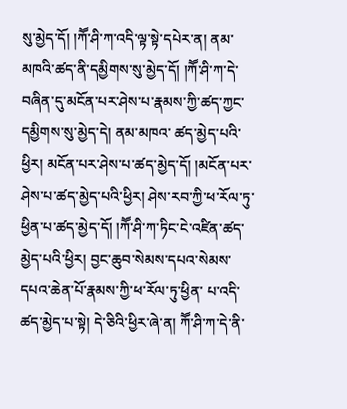སུ་མྱེད་དོ། །ཀཽ་ཤི་ཀ་འདི་ལྟ་སྟེ་དཔེར་ན། ནམ་མཁའི་ཚད་ནི་དམྱིགས་སུ་མྱེད་དོ། །ཀཽ་ཤི་ཀ་དེ་བཞིན་དུ་མངོན་པར་ཤེས་པ་རྣམས་ཀྱི་ཚད་ཀྱང་དམྱིགས་སུ་མྱེད་དེ། ནམ་མཁའ་ ཚད་མྱེད་པའི་ཕྱིར། མངོན་པར་ཤེས་པ་ཚད་མྱེད་དོ། །མངོན་པར་ཤེས་པ་ཚད་མྱེད་པའི་ཕྱིར། ཤེས་རབ་ཀྱི་ཕ་རོལ་ཏུ་ཕྱིན་པ་ཚད་མྱེད་དོ། །ཀཽ་ཤི་ཀ་ཏིང་ངེ་འཛིན་ཚད་མྱེད་པའི་ཕྱིར། བྱང་ཆུབ་སེམས་དཔའ་སེམས་དཔའ་ཆེན་པོ་རྣམས་ཀྱི་ཕ་རོལ་ཏུ་ཕྱིན་ པ་འདི་ཚད་མྱེད་པ་སྟེ། དེ་ཅིའི་ཕྱིར་ཞེ་ན། ཀཽ་ཤི་ཀ་དེ་ནི་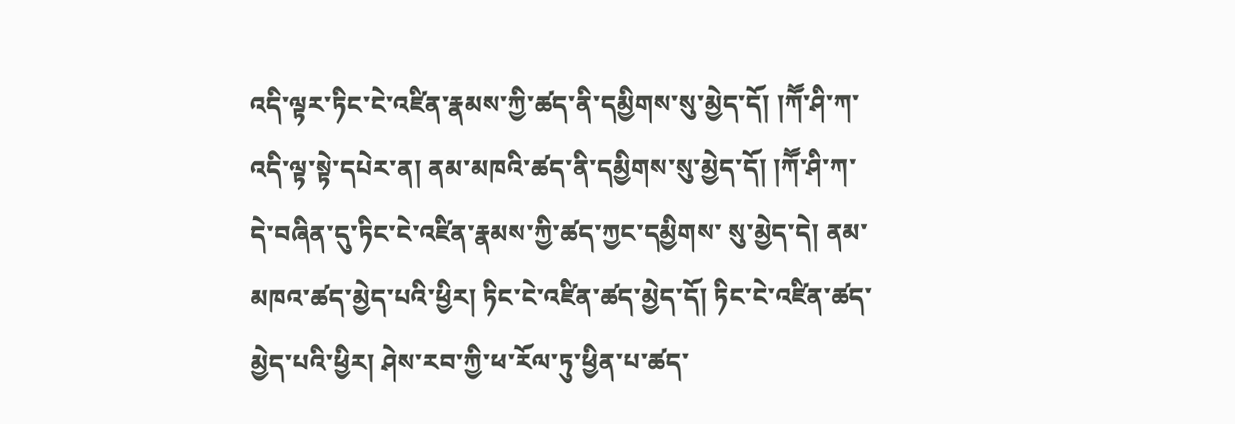འདི་ལྟར་ཏིང་ངེ་འཛིན་རྣམས་ཀྱི་ཚད་ནི་དམྱིགས་སུ་མྱེད་དོ། །ཀཽ་ཤི་ཀ་འདི་ལྟ་སྟེ་དཔེར་ན། ནམ་མཁའི་ཚད་ནི་དམྱིགས་སུ་མྱེད་དོ། །ཀཽ་ཤི་ཀ་དེ་བཞིན་དུ་ཏིང་ངེ་འཛིན་རྣམས་ཀྱི་ཚད་ཀྱང་དམྱིགས་ སུ་མྱེད་དེ། ནམ་མཁའ་ཚད་མྱེད་པའི་ཕྱིར། ཏིང་ངེ་འཛིན་ཚད་མྱེད་དོ། ཏིང་ངེ་འཛིན་ཚད་མྱེད་པའི་ཕྱིར། ཤེས་རབ་ཀྱི་ཕ་རོལ་ཏུ་ཕྱིན་པ་ཚད་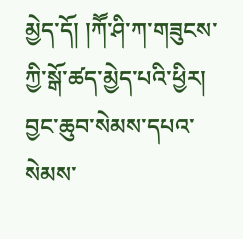མྱེད་དོ། །ཀཽ་ཤི་ཀ་གཟུངས་ཀྱི་སྒོ་ཚད་མྱེད་པའི་ཕྱིར། བྱང་ཆུབ་སེམས་དཔའ་སེམས་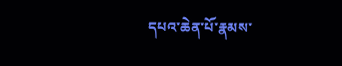དཔའ་ཆེན་པོ་རྣམས་